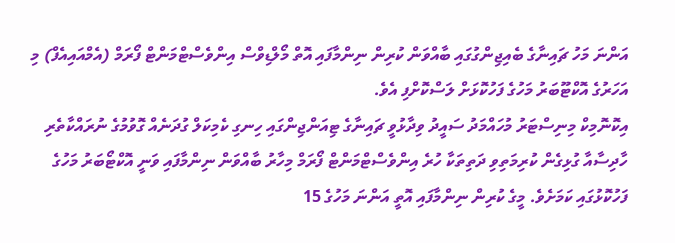އަންނަ މަހު ޗައިނާގެ ބެއިޖިންގުގައި ބާއްވަން ކުރިން ނިންމާފައި އޮތް މޯލްޑިވްސް އިންވެސްޓްމަންޓް ފޯރަމް (އެމްއައިއެފް) މި އަހަރުގެ އޮކްޓޫބަރު މަހުގެ ފަހުކޮޅަށް ލަސްކޮށްފި އެވެ.
އިކޮނޮމިކް މިނިސްޓަރު މުހައްމަދު ސައީދު ވިދާޅުވީ ޗައިނާގެ ޓިއަންޖިންގައި ހިނގި ކެމިކަލް ގުދަނެއް ގޮވުމުގެ ނުރައްކާތެރި ހާދިސާއާ ގުޅިގެން ކުރިމަތިވި ދަތިތަކާ ހުރެ އިންވެސްޓްމަންޓް ފޯރަމް މިހާރު ބާއްވަން ނިންމާފައި ވަނީ އޮކްޓޯބަރު މަހުގެ ފަހުކޮޅުގައި ކަމަށެވެ. މީގެ ކުރިން ނިންމާފައި އޮތީ އަންނަ މަހުގެ 15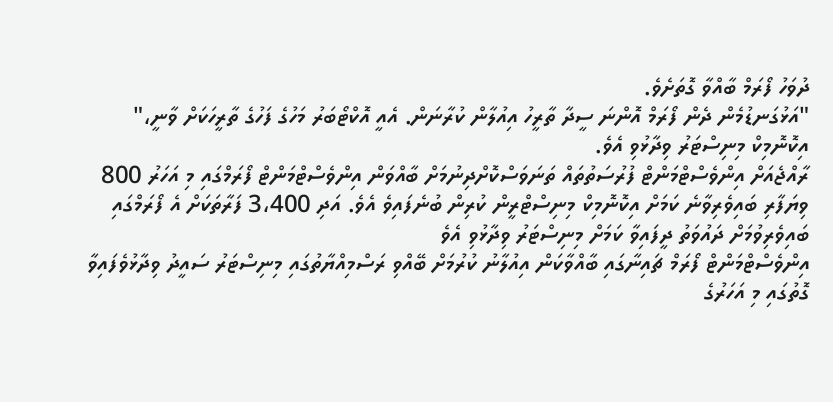ދުވަހު ފޯރަމް ބާއްވާ ގޮތަށެވެ.
"އަޅުގަނޑުމެން ދެން ފޯރަމް އޮންނަ ސީދާ ތާރީހު އިއުލާން ކުރާނަން. އެއީ އޮކްޓޯބަރު މަހުގެ ފަހުގެ ތާރީހަކަށް ވާނީ،" އިކޮނޮމިކް މިނިސްޓަރު ވިދާޅުވި އެވެ.
ރާއްޖެއަށް އިންވެސްޓްމަންޓް ފުރުސަތުތައް ތަނަވަސްކޮށްދިނުމަށް ބާއްވަން އިންވެސްޓްމަންޓް ފޯރަމްގައި މި އަހަރު 800 ވިޔަފާރި ބައިވެރިވާނެ ކަމަށް އިކޮނޮމިކް މިނިސްޓްރީން ކުރިން ބުނެފައިވެ އެވެ. އަދި 3،400 ފަރާތަކަށް އެ ފޯރަމްގައި ބައިވެރިވުމަށް ދައުވަތު ދީފައިވާ ކަމަށް މިނިސްޓަރު ވިދާޅުވި އެވެ
އިންވެސްޓްމަންޓް ފޯރަމް ޗައިނާގައި ބާއްވާކަން އިއުލާނު ކުރުމަށް ބޭއްވި ރަސްމިއްޔާތުގައި މިނިސްޓަރު ސައީދު ވިދާޅުވެފައިވާ ގޮތުގައި މި އަހަރުގެ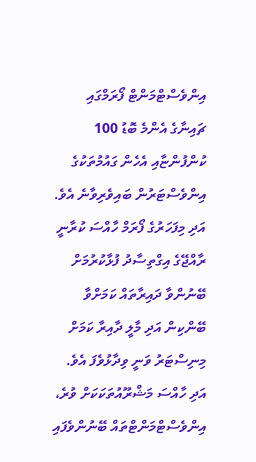އިންވެސްޓްމަންޓް ފޯރަމްގައި ޗައިނާގެ އެންމެ ބޮޑު 100 ކުންފުންޏާއި އެހެން ގައުމުތަކުގެ އިންވެސްޓަރުން ބައިވެރިވާނެ އެވެ. އަދި މިފަހަރުގެ ފޯރަމް ހާއްސަ ކުރާނީ ރާއްޖޭގެ އިގްތިސާދު ފުޅާކުރުމަށް ބޭނުންވާ ދައިރާތައް ކަމަށްވާ ބޭންކިން އަދި މާލީ ދާއިރާ ކަމަށް މިނިސްޓަރު ވަނީ ވިދާޅުވެފަ އެވެ. އަދި ހާއްސަ މަޝްރޫއުތަކަކަށް ވުރެ، އިންވެސްޓްމަންޓްތައް ބޭނުންވެފައި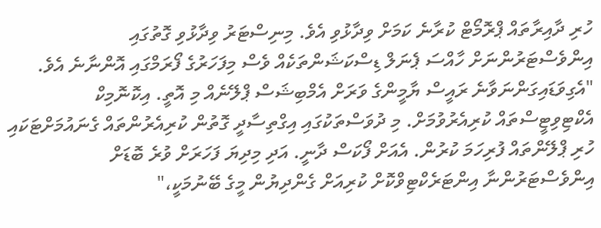ހުރި ދާއިރާތައް ޕްރޮމޯޓް ކުރާނެ ކަމަށް ވިދާޅުވި އެވެ. މިނިސްޓަރު ވިދާޅުވި ގޮތުގައި އިންވެސްޓަރުންނަށް ހާއްސަ ޕެނަލް ޑިސްކަޝަންތަކެއް ވެސް މިފަހަރުގެ ފޯރަމްގައި އޮންނާނެ އެވެ.
"އެގިވަޑައިގަންނަވާނެ ރައީސް ޔާމީންގެ ވަރަށް އެމްބިޝަސް ޕްލޭނެއް މި އޮތީ. އިކޮނޮމިކް އެކްޓިވިޓީސްތައް ކުރިއެރުވުމަށް. މި ދުވަސްތަކުގައި އިގްތިސާދީ ގޮތުން ކުރިއެރުންތައް ގެނައުމަށްޓަކައި ހުރި ޕްލޭންތައް ފުރިހަމަ ކުރުން. އެއަށް ފޯކަސް ދާނީ. އަދި މިދިޔަ ފަހަރަށް ވުރެ ބޮޑަށް އިންވެސްޓަރުންނާ އިންޓަރެކްޓިވްކޮށް ކުރިއަށް ގެންދިޔުން މީގެ ބޭނުމަކީ،"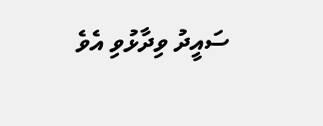ސައީދު ވިދާޅުވި އެވެ